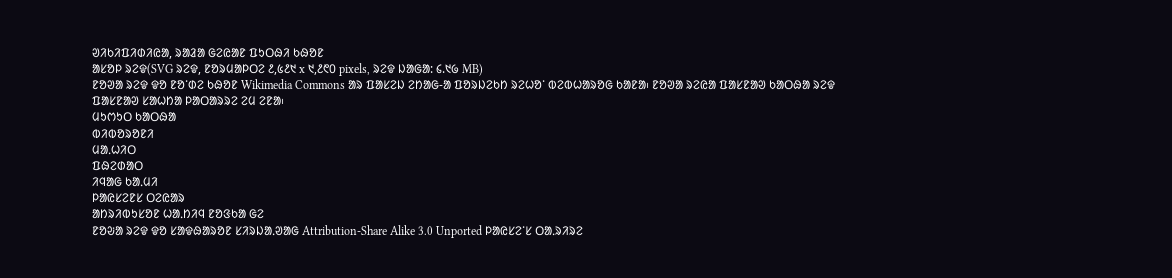ᱣᱤᱠᱤᱯᱤᱰᱤᱭᱟ, ᱨᱟᱲᱟ ᱜᱮᱭᱟᱱ ᱯᱩᱛᱷᱤ ᱠᱷᱚᱱ
ᱟᱥᱚᱞ ᱨᱮᱫ(SVG ᱨᱮᱫ, ᱱᱚᱨᱢᱟᱞᱛᱮ ᱒,᱕᱒᱑ x ᱑,᱒᱖᱐ pixels, ᱨᱮᱫ ᱡᱟᱜᱟ: ᱔.᱑᱙ MB)
ᱱᱚᱣᱟ ᱨᱮᱫ ᱫᱚ ᱱᱚᱸᱰᱮ ᱠᱷᱚᱱ Wikimedia Commons ᱟᱨ ᱯᱟᱥᱮᱡ ᱮᱴᱟᱜ-ᱟ ᱯᱚᱨᱡᱮᱠᱴ ᱨᱮᱦᱚᱸ ᱵᱮᱵᱦᱟᱨᱚᱜ ᱠᱟᱱᱟ᱾ ᱱᱚᱣᱟ ᱨᱮᱭᱟ ᱯᱟᱥᱱᱟᱣ ᱠᱟᱛᱷᱟ ᱨᱮᱫ ᱯᱟᱥᱱᱟᱣ ᱥᱟᱦᱴᱟ ᱞᱟᱛᱟᱨᱨᱮ ᱮᱢ ᱮᱱᱟ᱾
ᱢᱩᱬᱩᱛ ᱠᱟᱛᱷᱟ
ᱵᱤᱵᱚᱨᱚᱱᱤ
ᱢᱟᱹᱦᱤᱛ
ᱯᱷᱮᱰᱟᱛ
ᱤᱧᱟᱜ ᱠᱟᱹᱢᱤ
ᱞᱟᱭᱥᱮᱱᱥ ᱛᱮᱭᱟᱨ
ᱟᱴᱨᱤᱵᱩᱥᱚᱱ ᱦᱟᱹᱴᱤᱧ ᱱᱚᱝᱠᱟ ᱜᱮ
ᱱᱚᱶᱟ ᱨᱮᱫ ᱫᱚ ᱥᱟᱫᱷᱟᱨᱚᱱ ᱥᱤᱨᱡᱟᱹᱣᱟᱜ Attribution-Share Alike 3.0 Unported ᱞᱟᱭᱥᱮᱸᱥ ᱛᱟᱹᱨᱤᱨᱮ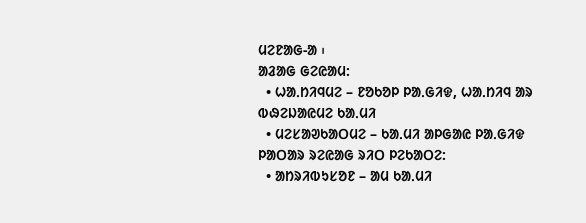ᱢᱮᱱᱟᱜ-ᱟ ᱾
ᱟᱲᱟᱜ ᱜᱮᱭᱟᱢ:
  • ᱦᱟᱹᱴᱤᱧᱢᱮ – ᱱᱚᱠᱚᱞ ᱞᱟᱹᱜᱤᱫ, ᱦᱟᱹᱴᱤᱧ ᱟᱨ ᱵᱷᱮᱡᱟᱭᱢᱮ ᱠᱟᱹᱢᱤ
  • ᱢᱮᱥᱟᱣᱠᱟᱛᱢᱮ – ᱠᱟᱹᱢᱤ ᱟᱞᱜᱟᱭ ᱞᱟᱹᱜᱤᱫ
ᱞᱟᱛᱟᱨ ᱨᱮᱭᱟᱜ ᱨᱤᱛ ᱞᱮᱠᱟᱛᱮ:
  • ᱟᱴᱨᱤᱵᱩᱥᱚᱱ – ᱟᱢ ᱠᱟᱹᱢᱤ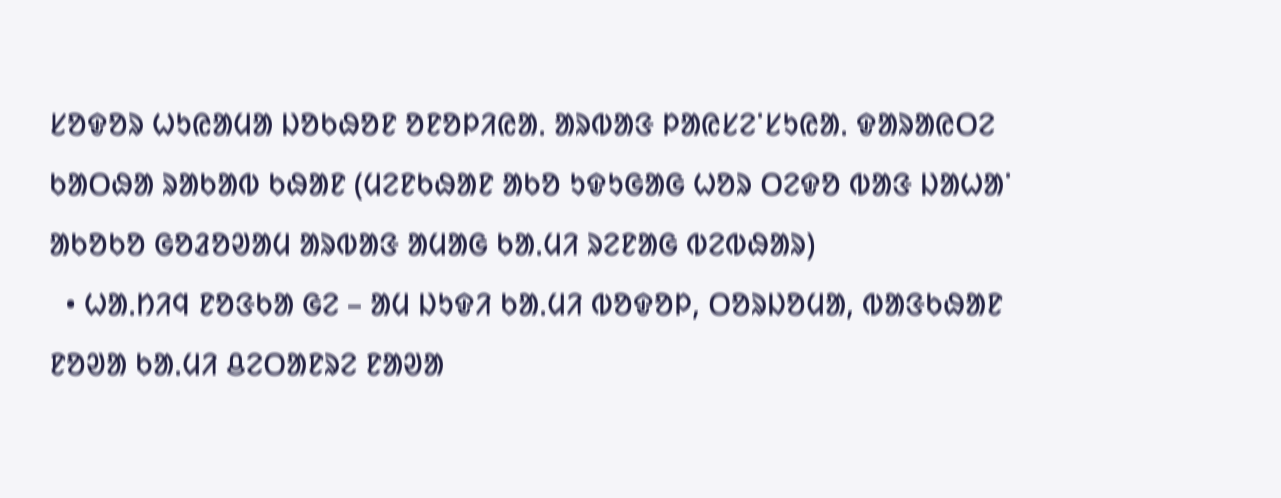ᱥᱚᱫᱚᱨ ᱦᱩᱭᱟᱢᱟ ᱡᱚᱠᱷᱚᱱ ᱚᱱᱚᱞᱤᱭᱟᱹ ᱟᱨᱵᱟᱝ ᱞᱟᱭᱥᱮᱸᱥᱩᱭᱟᱹ ᱫᱟᱨᱟᱭᱛᱮ ᱠᱟᱛᱷᱟ ᱨᱟᱠᱟᱵ ᱠᱷᱟᱱ (ᱢᱮᱱᱠᱷᱟᱱ ᱟᱠᱚ ᱩᱫᱩᱜᱟᱜ ᱦᱚᱨ ᱛᱮᱫᱚ ᱵᱟᱝ ᱡᱟᱦᱟᱸ ᱟᱠᱚᱠᱚ ᱜᱚᱲᱚᱣᱟᱢ ᱟᱨᱵᱟᱝ ᱟᱢᱟᱜ ᱠᱟᱹᱢᱤ ᱨᱮᱱᱟᱜ ᱵᱮᱵᱷᱟᱨ)
  • ᱦᱟᱹᱴᱤᱧ ᱱᱚᱝᱠᱟ ᱜᱮ – ᱟᱢ ᱡᱩᱫᱤ ᱠᱟᱹᱢᱤ ᱵᱚᱫᱚᱞ, ᱛᱚᱨᱡᱚᱢᱟ, ᱵᱟᱝᱠᱷᱟᱱ ᱱᱚᱣᱟ ᱠᱟᱹᱢᱤ ᱪᱮᱛᱟᱱᱨᱮ ᱱᱟᱣᱟ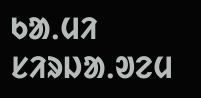ᱠᱟᱹᱢᱤ ᱥᱤᱨᱡᱟᱹᱣᱮᱢ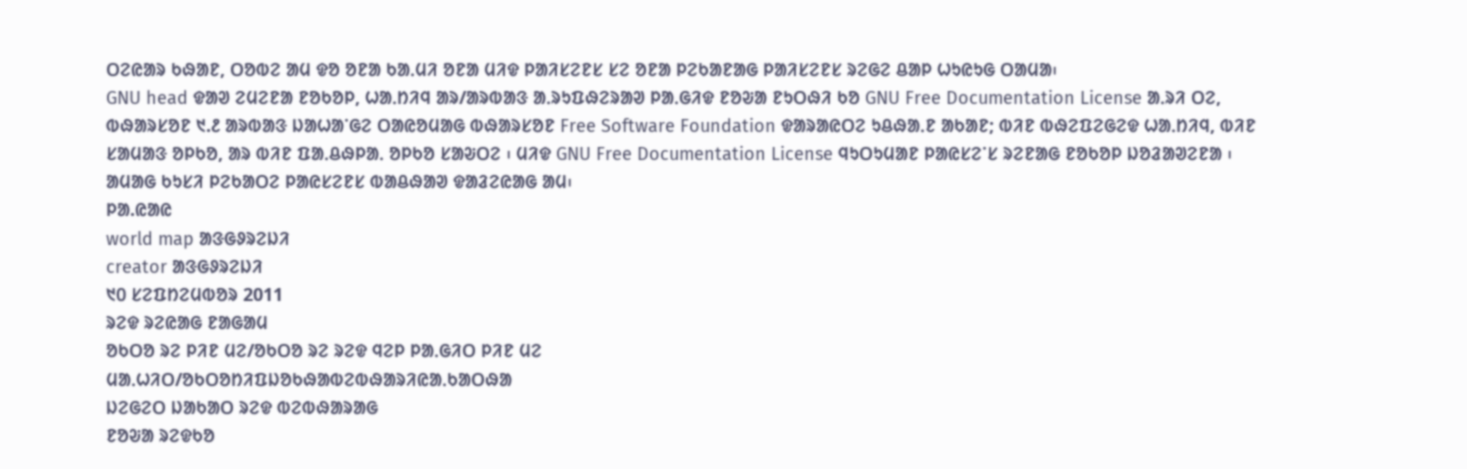ᱛᱮᱭᱟᱨ ᱠᱷᱟᱱ, ᱛᱚᱵᱮ ᱟᱢ ᱫᱚ ᱚᱱᱟ ᱠᱟᱹᱢᱤ ᱚᱱᱟ ᱢᱤᱫ ᱞᱟᱤᱥᱮᱱᱥ ᱥᱮ ᱚᱱᱟ ᱞᱮᱠᱟᱱᱟᱜ ᱞᱟᱤᱥᱮᱱᱥ ᱨᱮᱜᱮ ᱪᱟᱞ ᱦᱩᱭᱩᱜ ᱛᱟᱢᱟ᱾
GNU head ᱫᱟᱣ ᱮᱢᱮᱱᱟ ᱱᱚᱠᱚᱞ, ᱦᱟᱹᱴᱤᱧ ᱟᱨ/ᱟᱨᱵᱟᱝ ᱟᱹᱨᱩᱯᱷᱮᱨᱟᱣ ᱞᱟᱹᱜᱤᱫ ᱱᱚᱶᱟ ᱱᱩᱛᱷᱤ ᱠᱚ GNU Free Documentation License ᱟᱹᱨᱤ ᱛᱮ, ᱵᱷᱟᱨᱥᱚᱱ ᱑.᱒ ᱟᱨᱵᱟᱝ ᱡᱟᱦᱟᱸᱜᱮ ᱛᱟᱭᱚᱢᱟᱜ ᱵᱷᱟᱨᱥᱚᱱ Free Software Foundation ᱫᱟᱨᱟᱭᱛᱮ ᱩᱪᱷᱟᱹᱱ ᱟᱠᱟᱱ; ᱵᱤᱱ ᱵᱷᱮᱯᱮᱜᱮᱫ ᱦᱟᱹᱴᱤᱧ, ᱵᱤᱱ ᱥᱟᱢᱟᱝ ᱚᱞᱠᱚ, ᱟᱨ ᱵᱤᱱ ᱯᱟᱹᱪᱷᱞᱟᱹ ᱚᱞᱠᱚ ᱥᱟᱶᱛᱮ ᱾ ᱢᱤᱫ GNU Free Documentation License ᱧᱩᱛᱩᱢᱟᱱ ᱞᱟᱭᱥᱮᱸᱥ ᱨᱮᱱᱟᱜ ᱱᱚᱠᱚᱞ ᱡᱚᱲᱟᱣᱮᱱᱟ ᱾
ᱟᱢᱟᱜ ᱠᱩᱥᱤ ᱞᱮᱠᱟᱛᱮ ᱞᱟᱭᱥᱮᱱᱥ ᱵᱟᱪᱷᱟᱣ ᱫᱟᱲᱮᱭᱟᱜ ᱟᱢ᱾
ᱞᱟ.ᱭᱟᱭ
world map ᱟᱝᱜᱽᱨᱮᱡᱤ
creator ᱟᱝᱜᱽᱨᱮᱡᱤ
᱑᱐ ᱥᱮᱯᱴᱮᱢᱵᱚᱨ 2011
ᱨᱮᱫ ᱨᱮᱭᱟᱜ ᱱᱟᱜᱟᱢ
ᱚᱠᱛᱚ ᱨᱮ ᱞᱤᱱ ᱢᱮ/ᱚᱠᱛᱚ ᱨᱮ ᱨᱮᱫ ᱧᱮᱞ ᱞᱟᱹᱜᱤᱛ ᱞᱤᱱ ᱢᱮ
ᱢᱟᱹᱦᱤᱛ/ᱚᱠᱛᱚᱴᱤᱯᱡᱚᱠᱷᱟᱵᱮᱵᱷᱟᱨᱤᱭᱟᱹᱠᱟᱛᱷᱟ
ᱡᱮᱜᱮᱛ ᱡᱟᱠᱟᱛ ᱨᱮᱫ ᱵᱮᱵᱷᱟᱨᱟᱜ
ᱱᱚᱶᱟ ᱨᱮᱫᱠᱚ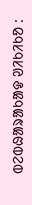ᱵᱮᱵᱷᱟᱨᱟᱠᱟᱫ ᱣᱤᱠᱤᱠᱚ :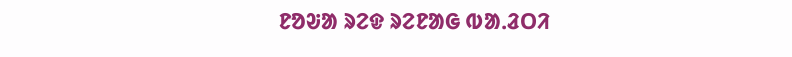ᱱᱚᱶᱟ ᱨᱮᱫ ᱨᱮᱱᱟᱜ ᱵᱟᱹᱲᱛᱤ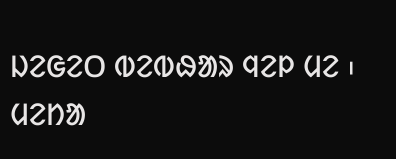ᱡᱮᱜᱮᱛ ᱵᱮᱵᱷᱟᱨ ᱧᱮᱞ ᱢᱮ ᱾
ᱢᱮᱴᱟ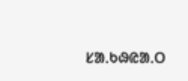ᱥᱟᱹᱠᱷᱭᱟᱹᱛ